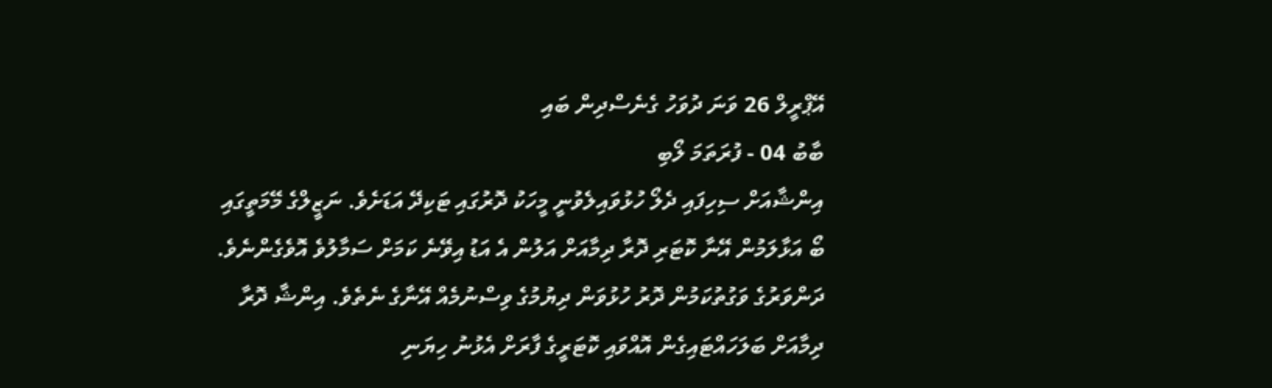އޭޕްރީލް 26 ވަނަ ދުވަހު ގެނެސްދިން ބައި
ބާބު 04 - ފުރަތަމަ ލޯބި
އިންޝާއަށް ސިހިފައި ދެލޯ ހުޅުވައިލެވުނީ މީހަކު ދޮރުގައި ޓަކިދޭ އަޑަށެވެ. ނަޒީލްގެ މޭމަތީގައި ބޯ އަޅާލަމުން އޭނާ ކޮޓަރި ދޮރާ ދިމާއަށް އަލުން އެ އަޑު އިވޭނެ ކަމަށް ސަމާލުވެ އޮވެގެންނެވެ. ދަންވަރުގެ ވަގުތުކަމުން ދޮރު ހުޅުވަން ދިޔުމުގެ ވިސްނުމެއް އޭނާގެ ނެތެވެ. އިންޝާ ދޮރާ ދިމާއަށް ބަލަހައްޓައިގެން އޮއްވައި ކޮޓަރީގެ ފާރަށް އެޅުނު ހިޔަނި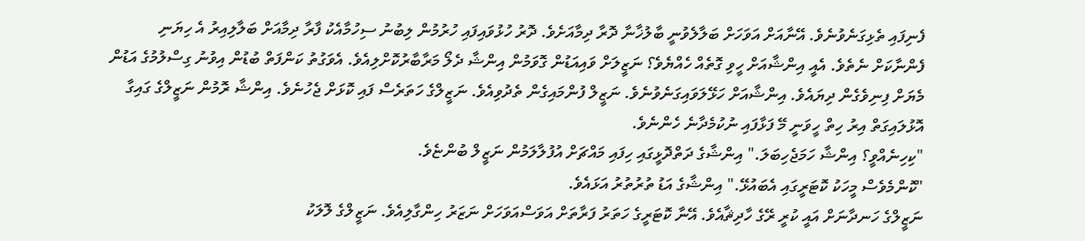ފެނިފައި ތެޅިގަނެވުނެވެ. އޭނާއަށް އަވަހަށް ބަލާލެވުނީ ބާލުޚާނާ ދޮރާ ދިމާއަށެވެ. ދޮރު ހުޅުވައިފައި ހުރުމުން ލިބުނު ސިހުމާއެކު ފާރާ ދިމާއަށް ބަލާލިއިރު އެ ހިޔަނި ފެންނާކަށް ނެތެވެ. އެއީ އިންޝާއަށް ހީވި ގޮތެއް ހެއްޔެވެ؟ ނަޒީލަށް ވައިއަޑުން ގޮވަމުން އިންޝާ ދެލޯ މަރާބާރުކޮށްލިއެވެ. އެވަގުތު ކަންފަތް ބުޑުން އިވުނު ގިސްލުމުގެ އަޑުން މެޔަށް ފިނިވެގެން ދިޔައެވެ. އިންޝާއަށް ހަޅޭލަވައިގަނެވުނެވެ. ނަޒީލް ފުންމައިގެން ތެދުވިއެވެ. ނަޒީލްގެ ހަތަރެސް ފައި ކޮޅަށް ޖެހުނެވެ. އިންޝާ ރޮމުން ނަޒީލްގެ ގައިގާ އޮޅުލައިގަތް އިރު ހިތް ހީވަނީ މޭ ފަޅާފައި ނުކުމެދާނެ ހެންނެވެ.
"ކިހިނެއްވީ؟ އިންޝާ ހަމަޖެހިބަލަ." އިންޝާގެ ދަތްދޮޅީގައި ހިފައި މައްޗަށް އުފުލާލަމުން ނަޒީލް ބުންޏެވެ.
"ކޮންމެވެސް މީހަކު ކޮޓަރީގައި އެބައުޅޭ." އިންޝާގެ އަޑު ތުރުތުރު އަޅައެވެ.
ނަޒީލްގެ ހަނދާނަށް އައީ ކުރީ ރޭގެ ހާދިޘާއެވެ. އޭނާ ކޮޓަރީގެ ހަތަރު ފަރާތަށް އަވަސްއަވަހަށް ނަޒަރު ހިންގާލިއެވެ. ނަޒީލްގެ ލޮލަކު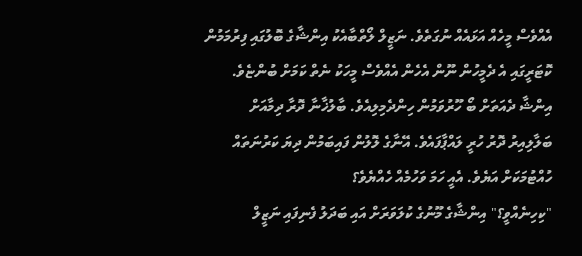އެއްވެސް މީހެއް އަޅައެއް ނުގަތެވެ. ނަޒީލް ލޯތްބާއެކު އިންޝާގެ ބޮލުގައި ފިރުމަމުން ކޮޓަރީގައި އެ ދެމީހުން ނޫން އެހެން އެއްވެސް މީހަކު ނެތް ކަމަށް ބުންޏެވެ. އިންޝާ ދެއަތަށް ބޯ ހޫރުވަމުން ހިންދެމިލިއެވެ. ބާލުޚާނާ ދޮރާ ދިމާއަށް ބަލާލިއިރު ދޮރު ހުރީ ލައްޕާފައެވެ. އޭނާގެ ލޮލުން ފައިބަމުން ދިޔަ ކަރުނަތައް ހުއްޓުމަކަށް އަޔެވެ. އެއީ ހަމަ ވަހުމެއް ހެއްޔެވެ؟
"ކިހިނެއްވީ؟" އިންޝާގެ މޫނުގެ ކުލަވަރަށް އައި ބަދަލު ފެނިފައި ނަޒީލް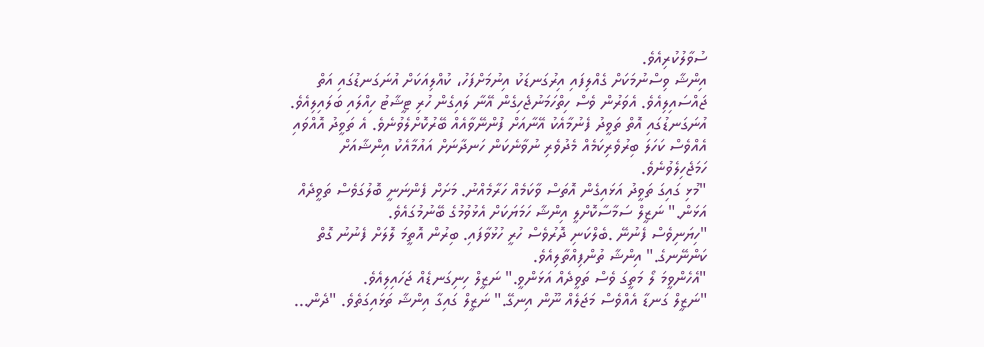ސުވާލުކުރިއެވެ.
އިންޝާ ވިސްނުމަކަށް ގެއްލިފައި އިރުގަނޑަކު އިނުމަށްފަހު، ކުއްލިއަކަށް އުނަގަނޑުގައި އަތް ޖައްސައިލިއެވެ. އެވަރުން ވެސް ހިތްހަމަނުޖެހިގެން އޭނާ ލައިގެން ހުރި ޓީޝާޓު ހިއްލައި ބަލައިލިއެވެ. އުނަގަނޑުގައި އޮތް ތަވީދު ފެނުމާއެކު އޭނާއަށް ފުންނޭވާއެއް ބޭރުކޮށްލެވުނެވެ. އެ ތަވީދު އޮއްވައި އެއްވެސް ކަހަލަ ބިރުވެރިކަމެއް މެދުވެރި ނުވާނެކަން ހަނދާނަށް އައުމާއެކު އިންޝާއަށް ހަމަޖެހިލެވުނެވެ.
"މުޅި ގައިގަ ތަވީދު އަޅައިގެން އޮތަސް ވާކަމެއް ހަރާމެއްނު. މަށަށް ފެންނަނީ ބޮލުގަވެސް ތަވީދެއް އަޅަން." ނަޒީލް ސަމާސާކޮށްލީ އިންޝާ ހަމަޔަކަށް އެޅުވުމުގެ ބޭނުމުގައެވެ.
"ހިޔަނިވެސް ފެނުނޭ .ބެލްކަނި ދޮރުވެސް ހުރީ ހުޅުވާފައި. ބިރުން އޮތީމަ ލޮލަށް ފެނުނު ގޮތް ކަންނޭނގެ." އިންޝާ ތުންފިއްތާލިއެވެ.
"އެހެންވީމަ ލޯ މަތީގަ ވެސް ތަވީދެއް އަޅަންވީ." ނަޒީލް ހިނިގަނޑެއް ޖަހައިލިއެވެ.
"ނަޒީލް ގަނޑާ އެއްވެސް މަޖަލެއް ނޫން އިނގޭ." ނަޒީލް ގައިގާ އިންޝާ ތަޅައިގަތެވެ. "ދެން...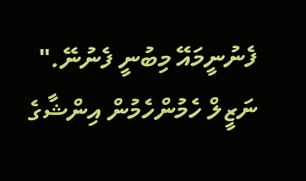ފެނުނީމައޭ މިބުނީ ފެނުނޭ."
ނަޒީލް ހެމުންހެމުން އިންޝާގެ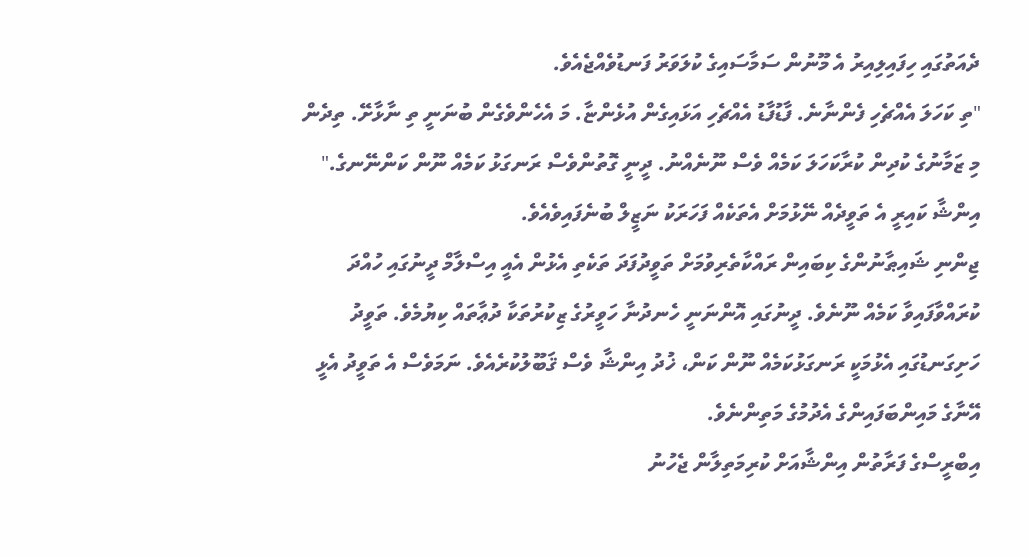ދެއަތުގައި ހިފައިލިއިރު އެ މޫނުން ސަމާސައިގެ ކުލަވަރު ފަނޑުވެއްޖެއެވެ.
"ތި ކަހަލަ އެއްޗެހި ފެންނާނެ. ފާޑުފާޑު އެއްޗެހި އަޅައިގެން އުޅެންޏާ. މަ އެހެންވެގެން ބުނަނީ ތި ނާޅާށޭ. ތިދެން މި ޒަމާނުގެ ކުދިން ކުރާކަހަލަ ކަމެއް ވެސް ނޫނެއްނު. ދީނީ ގޮތުންވެސް ރަނގަޅު ކަމެއް ނޫން ކަންނޭނގެ." އިންޝާ ކައިރީ އެ ތަވީދެއް ނޭޅުމަށް އެތަކެއް ފަހަރަކު ނަޒީލް ބުނެފައިވެއެވެ.
ޖިންނި ޝައިޠާނުންގެ ކިބައިން ރައްކާތެރިވުމަށް ތަވީދުފަދަ ތަކެތި އެޅުން އެއީ އިސްލާމް ދީނުގައި ހުއްދަ ކުރައްވާފައިވާ ކަމެއް ނޫނެވެ. ދީނުގައި އޮންނަނީ ހެނދުނާ ހަވީރުގެ ޒިކުރުތަކާ ދުޢާތައް ކިޔުމެވެ. ތަވީދު ހަށިގަނޑުގައި އެޅުމަކީ ރަނގަޅުކަމެއް ނޫން ކަން، ޚުދު އިންޝާ ވެސް ޤަބޫލުކުރެއެވެ. ނަމަވެސް އެ ތަވީދު އެޅީ އޭނާގެ މައިންބަފައިންގެ އެދުމުގެ މަތިންނެވެ.
އިބްރީސްގެ ފަރާތުން އިންޝާއަށް ކުރިމަތިލާން ޖެހުނު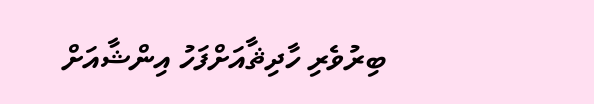ބިރުވެރި ހާދިޘާއަށްފަހު އިންޝާއަށް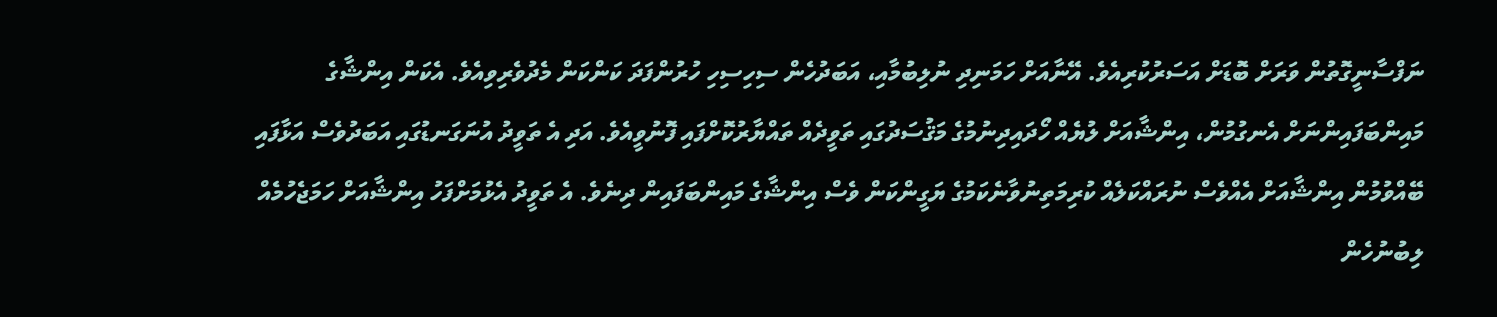ނަފްސާނީގޮތުން ވަރަށް ބޮޑަށް އަސަރުކުރިއެވެ. އޭނާއަށް ހަމަނިދި ނުލިބުމާއި، އަބަދުހެން ސިހިސިހި ހުރުންފަދަ ކަންކަން މެދުވެރިވިއެވެ. އެކަން އިންޝާގެ މައިންބަފައިންނަށް އެނގުމުން، އިންޝާއަށް ލުޔެއް ހޯދައިދިނުމުގެ މަޤުސަދުގައި ތަވީދެއް ތައްޔާރުކޮށްފައި ފޮނުވީއެވެ. އަދި އެ ތަވީދު އުނަގަނޑުގައި އަބަދުވެސް އަޅާފައި ބޭއްވުމުން އިންޝާއަށް އެއްވެސް ނުރައްކަލެއް ކުރިމަތިނުވާނެކަމުގެ ޔަގީންކަން ވެސް އިންޝާގެ މައިންބަފައިން ދިނެވެ. އެ ތަވީދު އެޅުމަށްފަހު އިންޝާއަށް ހަމަޖެހުމެއް ލިބުނުހެން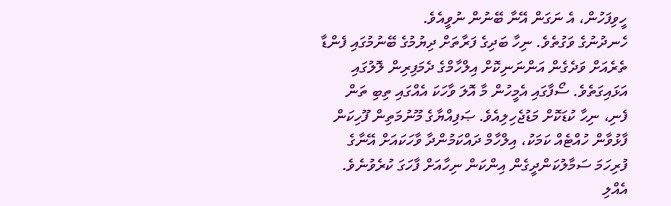ހީވިފަހުން، އެ ނަގަން އޭނާ ބޭނުން ނުވީއެވެ.
ހެނދުނުގެ ވަގުތެވެ. ނިހާ ބަދިގެ ފަރާތަށް ދިޔުމުގެ ބޭނުމުގައި ފެންޑާ ތެރެއަށް ވަދެގެން އަންނަނިކޮށް އިލްހާމްގެ ދެމަފިރިން ލޮލުގައި އަޅައިގަތެވެ. ސޯފާގައި އެމީހުން މާ އޮލަ ވާހަކަ އެއްގައި ތިބި ތަން ފެނި، ނިހާ ކުޑަކޮށް މަޑުޖެހިލިއެވެ. ޞަފިއްޔާގެ މޫނުމަތިން ފޫހިކަން ފާޅުވާން ހުއްޓެއް ކަމަކު، އިލްހާމް ދައްކަމުންދާ ވާހަކައަށް އޭނާގެ ފުރިހަމަ ސަމާލުކަންދީގެން އިންކަން ނިހާއަށް ފާހަގަ ކުރެވުނެވެ. އެއްލި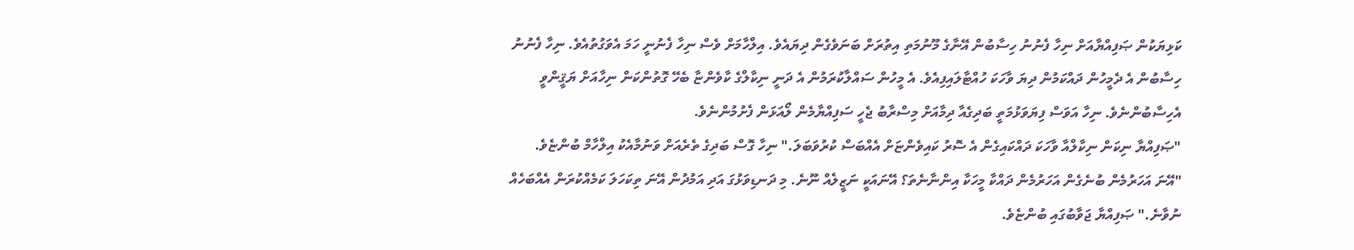ކަޅިޔަކުން ޞަފިއްޔާއަށް ނިހާ ފެނުނު ހިސާބުން އޭނާގެ މޫނުމަތި އިތުރަށް ބަނަވެގެން ދިޔައެވެ. އިލްހާމަށް ވެސް ނިހާ ފެނުނީ ހަމަ އެވަގުތުއެވެ. ނިހާ ފެނުނު ހިސާބުން އެ ދެމީހުން ދައްކަމުން ދިޔަ ވާހަކަ ހުއްޓާލައިފިއެވެ. އެ މީހުން ސައްލާކުރަމުން އެ ދަނީ ނިކާލްގެ ކާވެންޏާ ބެހޭ ގޮތުންކަން ނިހާއަށް ޔަޤީންވީ އެހިސާބުންނެވެ. ނިހާ އަވަސް ފިޔަވަޅުމަތީ ބަދިގެއާ ދިމާއަށް މިސްރާބު ޖެހީ ސަފިއްޔާމެން ލޯއަޅަން ފެށުމުންނެވެ.
"ޞަފިއްޔާ ނިކަން ނިކާލްއާ ވާހަކަ ދައްކައިގެން އެ ސޮރު ކައިވެންޏަށް އެއްބަސް ކުރުވަބަލަ." ނިހާ ގޮސް ބަދިގެ ތެރެއަށް ވަނުމާއެކު އިލްހާމް ބުންޏެވެ.
"އޭނަ އަހަރުމެން ބުނެގެން އަހަރުމެން ދައްކާ މީހަކާ އިންނާނެތަ؟ އޭނައަކީ ނަޒީލެއް ނޫނެ. މި ދަނޑިވަޅުގަ އަދި އަމުދުން އޭނަ ތިކަހަލަ ކަމެއްކުރަން އެއްބަހެއް ނުވާނެ." ޞަފިއްޔާ ޖަވާބުގައި ބުންޏެވެ.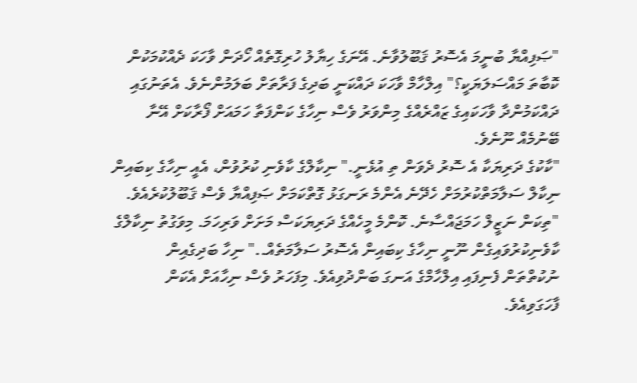"ޞަފިއްޔާ ބުނީމަ އެސޮރު ޤަބޫލުވާނެ. އޭނަގެ ހިޔާލު ހުރިގޮތެއް ހޯދަން ވާހަކަ ދެއްކުމަކުން ކޮބާތަ މައްސަލަޔަކީ؟" އިލްހާމް ވާހަކަ ދައްކަނީ ބަދިގެ ފަރާތަށް ބަލަމުންނެވެ. އެތަނުގައި ދައްކަމުންދާ ވާހަކައިގެ ޒައްރެއްގެ މިންވަރު ވެސް ނިހާގެ ކަންފަތާ ހަމައަށް ފޯރާކަށް އޭނާ ބޭނުމެއް ނޫނެވެ.
"ކާކުގެ ދަރިޔަކާ އެ ސޮރު ދެވަން ތި އުޅެނީ." ނިކާލްގެ ކާވެނި ކުރުވުން، އެއީ ނިހާގެ ކިބައިން ނިކާލް ސަލާމަތްކުރުމަށް ހެދޭނެ އެންމެ ރަނގަޅު ގޮތްކަމަށް ޞަފިއްޔާ ވެސް ޤަބޫލުކުރެއެވެ.
"ތިކަން ނަޒީލް ހަމަޖައްސާނެ. ކޮންމެ މީހެއްގެ ދަރިޔަކަސް މަށަށް ވަރިހަމަ. މިވަގުތު ނިކާލްގެ ކާވެނިކުރުވައިގެން ނޫނީ ނިހާގެ ކިބައިން އެސޮރު ސަލާމަތެއް.." ނިހާ ބަދިގެއިން ނުކުތްތަން ފެނިފައި އިލްހާމްގެ އަނގަ ބަންދުވިއެވެ. މިފަހަރު ވެސް ނިހާއަށް އެކަން ފާހަގަވިއެވެ.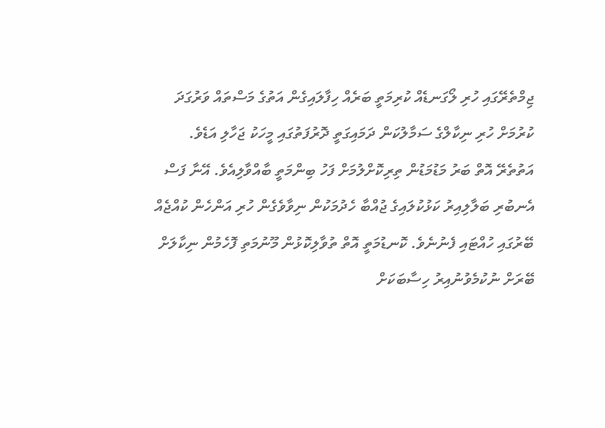ޖިމްތެރޭގައި ހުރި ލޯގަނޑެއް ކުރިމަތީ ބަރެއް ހިފާލައިގެން އަތުގެ މަސްތައް ވަރުގަދަ ކުރުމަށް ހުރި ނިކާލްގެ ސަމާލުކަން ދަމައިގަތީ ދޮރުފަތުގައި މީހަކު ޖަހާލި އަޑެވެ. އަތުތެރޭ އޮތް ބަރު މަޑުމަޑުން ތިރިކޮށްލުމަށް ފަހު ބިންމަތީ ބާއްވާލިއެވެ. އޭނާ ފަސް އެނބުރި ބަލާލިއިރު ކަޅުކުލައިގެ ޖުއްބާ ހެދުމަކުން ނިވާވެގެން ހުރި އަންހެން ކުއްޖެއް ބޭރުގައި ހުއްޓައި ފެނުނެވެ. ކޮނޑުމަތީ އޮތް ތުވާލިކޮޅުން މޫނުމަތި ފޮހެމުން ނިކާލަށް ބޭރަށް ނުކުމެވުނުއިރު ހިސާބަކަށް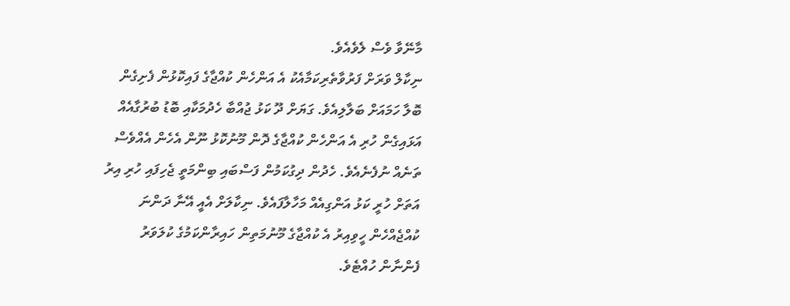މާނޭވާ ވެސް ލެވެއެވެ.
ނިކާލް ވަރަށް ފަރުވާތެރިކަމާއެކު އެ އަންހެން ކުއްޖާގެ ފައިކޮޅުން ފެށިގެން ބޮލާ ހަމައަށް ބަލާލިއެވެ. ގަޔަށް ދޫ ކަޅު ޖުއްބާ ހެދުމަކާއި ބޮޑު ބުރުގާއެއް އަޅައިގެން ހުރި އެ އަންހެން ކުއްޖާގެ ދޮން މޫނުކޮޅު ނޫން އެހެން އެއްވެސް ތަނެއް ނުފެނެއެވެ. ހެދުން ދިގުކަމުން ފަސްބައި ބިންމަތީ ޖެހިފައި ހުރި އިރު އަތަށް ހުރީ ކަޅު އަންގިއެއް މަހާލާފައެވެ. ނިކާލަށް އެއީ އޭނާ ދަންނަ ކުއްޖެއްހެން ހީވިއިރު އެ ކުއްޖާގެ މޫނުމަތިން ހައިރާންކަމުގެ ކުލަވަރު ފެންނާން ހުއްޓެވެ.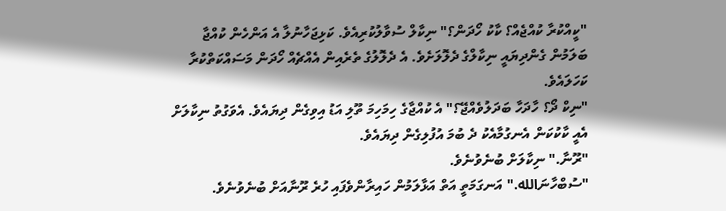"ކީއްކުރާ ކުއްޖެއް؟ ކާކު ހޯދަން؟" ނިކާލް ސުވާލުކުރިއެވެ. ކަޅިޖަހާނުލާ އެ އަންހެން ކުއްޖާ ބަލަމުން ގެންދިޔައީ ނިކާލްގެ ދެލޮލަށެވެ. އެ ދެލޮލުގެ ތެރެއިން އެއްޗެއް ހޯދަން މަސައްކަތްކުރާ ކަހަލައެވެ.
"ނިކް ދޯ؟ ހާދަހާ ބަދަލުވެއްޖޭ؟" އެ ކުއްޖާގެ ހިމަހިމަ ތޫލި އަޑު އިވިގެން ދިޔައެވެ. އެވަގުތު ނިކާލަށް އެއީ ކާކުކަން އެނގުމާއެކު ދެ ބުމަ އުފުލިގެން ދިޔައެވެ.
"ރޫނާ." ނިކާލަށް ބުނެވުނެވެ.
"ސުބްހާނަالله." އަނގަމަތީ އަތް އަޅާލަމުން ހައިރާންވެފައި ހުރެ ރޫނާއަށް ބުނެވުނެވެ.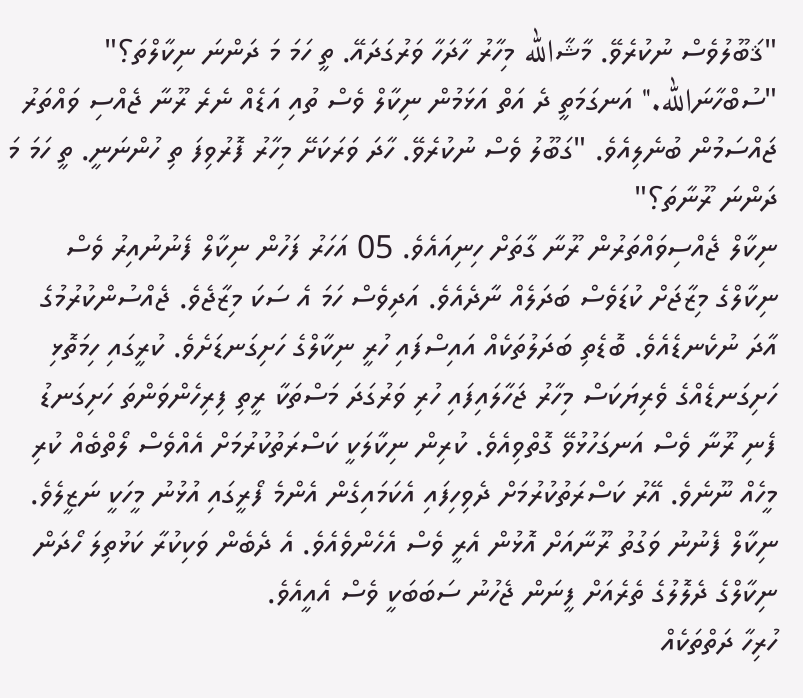"ޤަބޫލުވެސް ނުކުރެވޭ. މާޝާالله މިހާރު ހާދަހާ ވަރުގަދައޭ. ތީ ހަމަ މަ ދަންނަ ނިކާލްތަ؟"
"ސުބްހާނަالله." އަނގަމަތީ ދެ އަތް އަޅަމުން ނިކާލް ވެސް ތުއި އަޑެއް ނެރެ ރޫނާ ޖެއްސި ވައްތަރު ޖައްސަމުން ބުނެލިއެވެ. "ގަބޫލު ވެސް ނުކުރެވޭ. ހާދަ ވަރަކަށޭ މިހާރު ފޮރުވިފަ ތި ހުންނަނީ. ތީ ހަމަ މަ ދަންނަ ރޫނާތަ؟"
ނިކާލް ޖެއްސިވައްތަރުން ރޫނާ ގާތަށް ހިނިއައެވެ. 05 އަހަރު ފަހުން ނިކާލް ފެނުނުއިރު ވެސް ނިކާލްގެ މިޒާޖަށް ކުޑަވެސް ބަދަލެއް ނާދެއެވެ. އަދިވެސް ހަމަ އެ ސަކަ މިޒާޖެވެ. ޖެއްސުންކުރުމުގެ އާދަ ނުކެނޑެއެވެ. ބޮޑެތި ބަދަލުތަކެއް އައިސްފައި ހުރީ ނިކާލްގެ ހަށިގަނޑަށެވެ. ކުރީގައި ހިމަތޮޅި ހަށިގަނޑެއްގެ ވެރިޔަކަސް މިހާރު ޖަހާލައިފައި ހުރި ވަރުގަދަ މަސްތަކާ ރީތި ފިރިހެންވަންތަ ހަށިގަނޑު ފެނި ރޫނާ ވެސް އަނގަހުޅުވޭ ގޮތްވިއެވެ. ކުރިން ނިކާލަކީ ކަސްރަތުކުރުމަށް އެއްވެސް ލޯތްބެއް ކުރި މީހެއް ނޫނެވެ. އޭރު ކަސްރަތުކުރުމަށް ދެވިހިފައި އެކަމައިގެން އެންމެ ފޯރީގައި އުޅުނު މީހަކީ ނަޒީލެވެ. ނިކާލް ފެނުނު ވަގުތު ރޫނާއަށް އޮޅުން އެރީ ވެސް އެހެންވެއެވެ. އެ ދެބެން ވަކިކުރާ ކަޅުތިލަ ހޯދަން ނިކާލްގެ ދެލޮލުގެ ތެރެއަށް ފީނަން ޖެހުނު ސަބަބަކީ ވެސް އެއީއެވެ.
ހުރިހާ ދަތްތަކެއް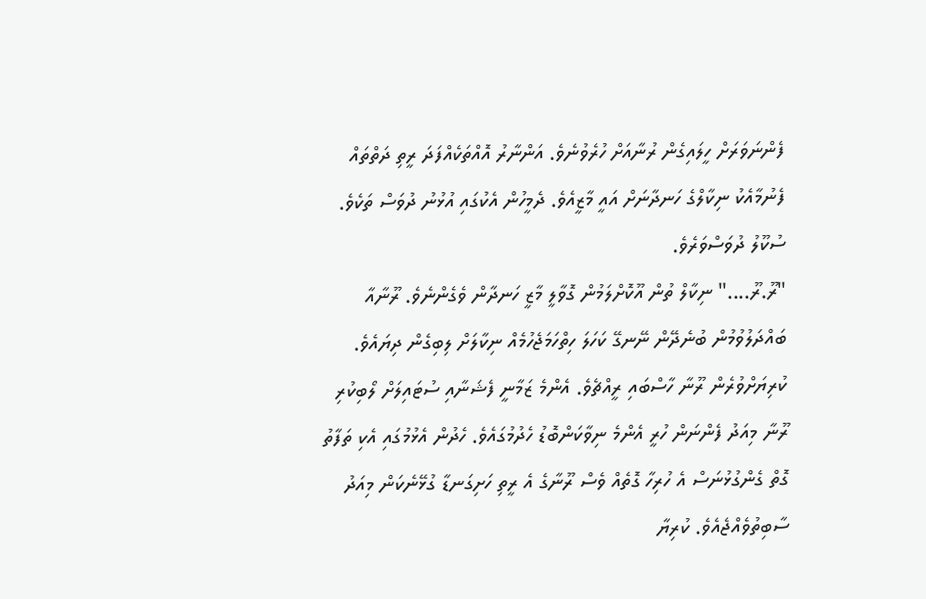ފެންނަވަރަށް ހީލައިގެން ރުނާއަށް ހުރެވުނެވެ. އަންނާރު އޮއްތަކެއްފަދަ ރީތި ދަތްތައް ފެނުމާއެކު ނިކާލްގެ ހަނދާނަށް އައީ މާޒީއެވެ. ދެމީހުން އެކުގައި އުޅުނު ދުވަސް ތަކެވެ. ސުކޫލު ދުވަސްވަރެވެ.
"ރޫ.ރޫ...." ނިކާލް ތުން އޫކޮށްލަމުން ގޮވާލީ މާޒީ ހަނދާން ވެގެންނެވެ. ރޫނާއާ ބައްދަލުވުމުން ބުނެދޭން ނޭނގޭ ކަހަލަ ހިތްހަމަޖެހުމެއް ނިކާލަށް ލިބިގެން ދިޔައެވެ. ކުރިޔަށްވުރެން ރޫނާ ހާސްބައި ރީއްޗެވެ. އެންމެ ޒަމާނީ ފެޝަނާއި ސުޓައިލަށް ލޯބިކުރި ރޫނާ މިއަދު ފެންނަން ހުރީ އެންމެ ނިވާކަންބޮޑު ހެދުމުގައެވެ. ހެދުން އެޅުމުގައި އެކި ތަފާތު ގޮތް ގެންގުޅުނަސް އެ ހުރިހާ ގޮތެއް ވެސް ރޫނާގެ އެ ރީތި ހަށިގަނޑާ ގުޅޭނެކަން މިއަދު ސާބިތުވެއްޖެއެވެ. ކުރިޔާ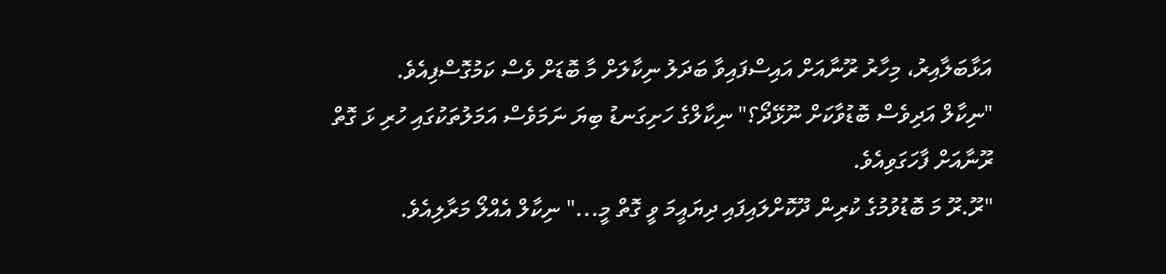އަޅާބަލާއިރު، މިހާރު ރޫނާއަށް އައިސްފައިވާ ބަދަލު ނިކާލަށް މާ ބޮޑަށް ވެސް ކަމުގޮސްފިއެވެ.
"ނިކާލް އަދިވެސް ބޮޑުވާކަށް ނޫޅޭދޯ؟" ނިކާލްގެ ހަށިގަނޑު ބިޔަ ނަމަވެސް އަމަލުތަކުގައި ހުރި ޅަ ގޮތް ރޫނާއަށް ފާހަގަވިއެވެ.
"ރޫ.ރޫ މަ ބޮޑުވުމުގެ ކުރިން ދޫކޮށްލައިފައި ދިޔައީމަ ވީ ގޮތް މީ..." ނިކާލް އެއްލޯ މަރާލިއެވެ.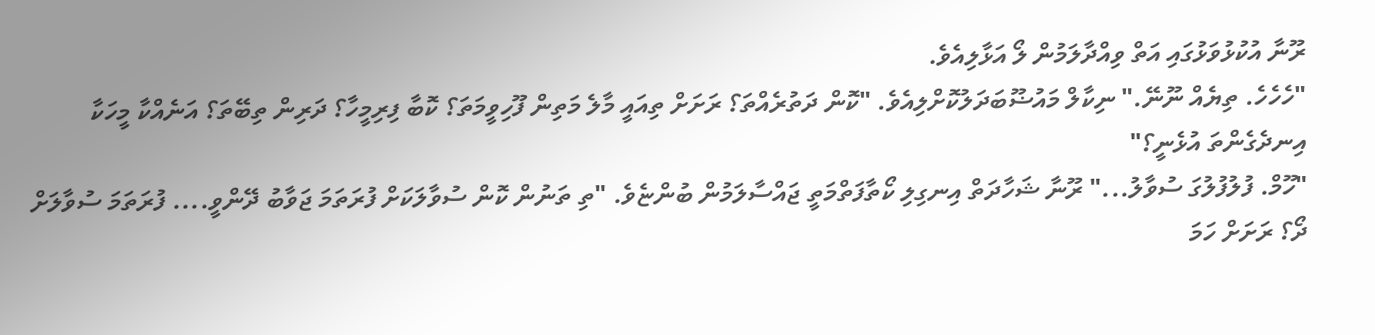ރޫނާ އުކުޅުވަޅުގައި އަތް ވިއްދާލަމުން ލޯ އަޅާލިއެވެ.
"ހެހެހެ. ތިޔެއް ނޫނޭ." ނިކާލް މައުޟޫބަދަލުކޮށްލިއެވެ. "ކޮން ދަތުރެއްތަ؟ ރަށަށް ތިއައީ މާލެ މަތިން ފޫހިވީމަތަ؟ ކޮބާ ފިރިމީހާ؟ ދަރިން ތިބޭތަ؟ އަނެއްކާ މީހަކާ އިނދެގެންތަ އުޅެނީ؟"
"ހޫމް. ފުލުފުލުގަ ސުވާލު..." ރޫނާ ޝަހާދަތް އިނގިލި ކޯތާފަތްމަތީ ޖައްސާލަމުން ބުންޏެވެ. "ތި ތަނުން ކޮން ސުވާލަކަށް ފުރަތަމަ ޖަވާބު ދޭންވީ.... ފުރަތަމަ ސުވާލަށް ދޯ؟ ރަށަށް ހަމަ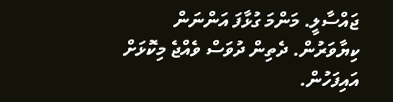ޖައްސާލީ. މަންމަ ގުޅާފަ އަންނަން ކިޔާވަރުން. ދެތިން ދުވަސް ވެއްޖެ މިކޮޅަށް އައިފަހުން.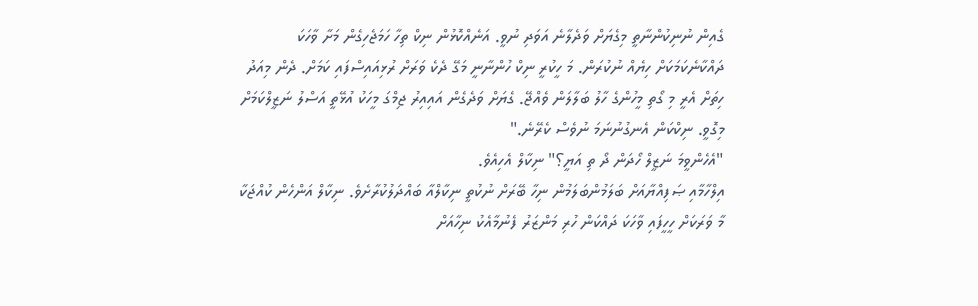ގެއިން ނުނިކުންނާތީ މިގެޔަށް ވަދެލާނެ އަވަދި ނުވީ. އަނެއްކޮޅުން ނިކް ތިހާ ހަމަޖެހިގެން މަށާ ވާހަކަ ދައްކާނެކަމަކަށް ހިޔެއް ނުކުރަން. މަ ހީކުރީ ނިކް ހުންނާނީ މަގޭ ދެކެ ވަރަށް ރުޅިއައިސްފައި ކަމަށް. ދެން މިއަދު ހިތަށް އެރީ މި ގޯތި މީހުންގެ ހާލު ބަލާލަން ވެއްޖޭ. ގެޔަށް ވަދެގެން އައިއިރު ޖިމްގަ މީހަކު އުޅޭތީ އަސްލު ނަޒީލްކަމަށް މިގޮވީ. ނިކްކަން އެނގުނުނަމަ ނުވެސް ކެރޭނެ."
"އެހެންވީމަ ނަޒީލް ހޯދަން ދޯ ތި އަޔީ؟" ނިކާލް އެހިއެވެ.
އިލްހާމާއި ޞަފިއްޔާއަށް ބަލަމުންބަލަމުން ނިހާ ބޭރަށް ނުކުތީ ނިކާލްއާ ބައްދަލުކުރާށެވެ. ނިކާލް އަންހެން ކުއްޖަކާ މާ ވަރަކަށް ހީހީފައި ވާހަކަ ދައްކަން ހުރި މަންޒަރު ފެނުމާއެކު ނިހާއަށް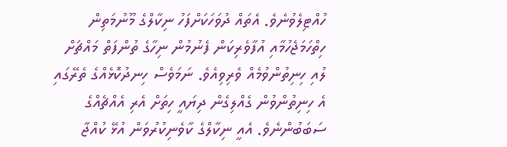ހުއްޓިލެވުނެވެ. އެތައް ދުވަހަކަށްފަހު ނިކާލްގެ މޫނުމަތިން ހިތްހަމަޖެހުމާއި އުފާވެރިކަން ފެނުމުން ނިހާގެ ތުންފަތް މައްޗަށް ލުއި ހިނިތުންވުމެއް ވެރިވިއެވެ. ނަމަވެސް ހިނދުކޮޅެއްގެ ތެރޭގައި އެ ހިނިތުންވުން ގެއްލިގެން ދިޔައީ ހިތަށް އެރި އެއްޗެއްގެ ސަބަބުންނެވެ. އެއީ ނިކާލްގެ ކާވެނިކުރުވަން އުޅޭ ކުއްޖާ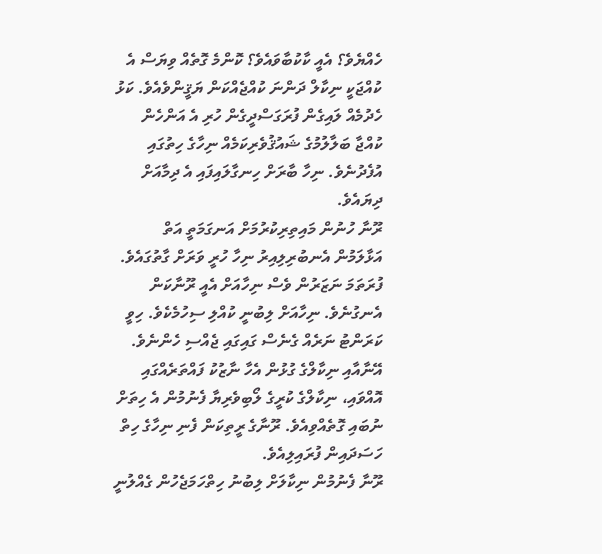ހެއްޔެވެ؟ އެއީ ކާކުބާވައެވެ؟ ކޮންމެ ގޮތެއް ވިޔަސް އެ ކުއްޖަކީ ނިކާލް ދަންނަ ކުއްޖެއްކަން ޔަޤީންވެއެވެ. ކަޅު ހެދުމެއް ލައިގެން ފުރަގަސްދީގެން ހުރި އެ އަންހެން ކުއްޖާ ބަލާލުމުގެ ޝައުޤުވެރިކަމެއް ނިހާގެ ހިތުގައި އުފެދުނެވެ. ނިހާ ބާރަށް ހިނގާލައިފައި އެ ދިމާއަށް ދިޔައެވެ.
ރޫނާ ހުނުން މައިތިރިކުރުމަށް އަނގަމަތީ އަތް އަޅާލަމުން އެނބުރިލިއިރު ނިހާ ހުރީ ވަރަށް ގާތުގައެވެ. ފުރަތަމަ ނަޒަރުން ވެސް ނިހާއަށް އެއީ ރޫނާކަން އެނގުނެވެ. ނިހާއަށް ލިބުނީ ކުއްލި ސިހުމެކެވެ. ހިވީ ކަރަންޓު ނަރެއް ގެނެސް ގައިގައި ޖެއްސި ހެންނެވެ. އޭނާއާއި ނިކާލްގެ ގުޅުން އެހާ ނާޒުކު ފައްތަރެއްގައި އޮއްވައި، ނިކާލްގެ ކުރީގެ ލޯބިވެރިޔާ ފެނުމުން އެ ހިތަށް ނުބައި ގޮތެއްވިއެވެ. ރޫނާގެ ރީތިކަން ފެނި ނިހާގެ ހިތް ހަސަދައިން ފުރައިލިއެވެ.
ރޫނާ ފެނުމުން ނިކާލަށް ލިބުނު ހިތްހަމަޖެހުން ގެއްލުނީ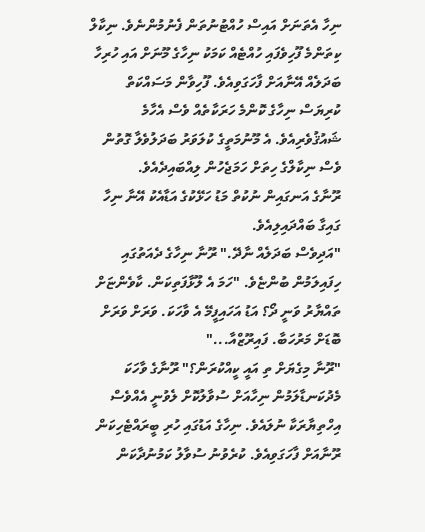ނިހާ އެތަނަށް އައިސް ހުއްޓުނުތަން ފެނުމުންނެވެ. ނިކާލް ކިތަންމެ ފޫހިވެފައި ހުއްޓެއް ކަމަކު ނިހާގެ މޫނަށް އައި ހުރިހާ ބަދަލެއް އޭނާއަށް ފާހަގަވިއެވެ. ފޫހިވާން މަސައްކަތް ކުރިޔަސް ނިހާގެ ކޮންމެ ހަރަކާތެއް ވެސް އެހާމެ ޝައުޤުވެރިއެވެ. އެ މޫނުމަތީގެ ކުލަވަރު ބަދަލުވެލާ ގޮތުން ވެސް ނިކާލްގެ ހިތަށް ހަމަޖެހުން ލިއްބައިދެއެވެ.
ރޫނާގެ އަނގައިން ނުކުތް މަޑު ހަޅޭކުގެ އަޑާއެކު އޭނާ ނިހާ ގައިގާ ބައްދައިލިއެވެ.
"އަދިވެސް ބަދަލެއް ނާދޭ." ރޫނާ ނިހާގެ ދެއަތުގައި ހިފައިލަމުން ބުންޏެވެ. "ހަމަ އެ ލޫޅާފަތިކަން. ކާވެންޏަށް ތައްޔާރު ވަނީ ދޯ؟ އަޑު އަހައިފީމޭ އެ ވާހަކަ. ވަރަށް ވަރަށް ބޮޑަށް މަރުހަބާ. ފައިރޫޒްއާ..."
"ރޫނާ މިގެޔަށް ތި އައީ ކީއްކުރަން؟" ރޫނާގެ ވާހަކަ މެދުކަނޑާލަމުން ނިހާއަށް ސުވާލުކޮށް ލެވުނީ އެއްވެސް އިހްތިޔާރަކާ ނުލައެވެ. ނިހާގެ އަޑުގައި ހުރި ބީރައްޓެހިކަން ރޫނާއަށް ފާހަގަވިއެވެ. ކުރެވުނު ސުވާލު ކަމުނުދާކަން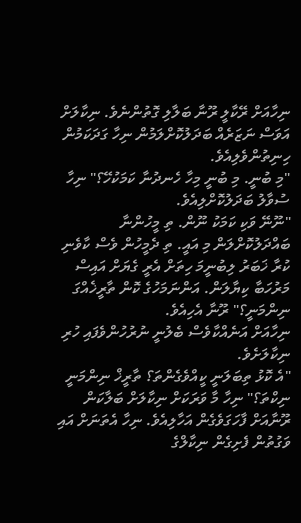ނިހާއަށް ރޭކާލީ ރޫނާ ބަލާލި ގޮތުންނެވެ. ނިކާލަށް އަވަސް ނަޒަރެއް ބަދަލުކޮށްލަމުން ނިހާ ގަދަކަމުން ހިނިތުންވެލިއެވެ.
"މި ބުނީ. މި ބުނީ މިހާ ހެނދުނާ ކަމަކުހޭ؟" ނިހާ ސުވާލު ބަދަލުކޮށްލިއެވެ.
"ނޫނޭ ވަކި ކަމަކު ނޫން. ތި މީހުންނާ ބައްދަލުކޮށްލަން މި އައީ. ތި ދެމީހުން ވެސް ކާވެނި ކުރާ ޚަބަރު ލިބުނީމަ ހިތަށް އެރީ ގެޔަށް އައިސް މަރުހަބާ ކިޔާލަން. އަންނަމަހުގެ ކޮން ތާރީޚެއްގަ ނިންމަނީ؟" ރޫނާ އެހިއެވެ.
ނިހާއަށް އަނެއްކާވެސް ބެލުނީ ނުރުހުންވެފައި ހުރި ނިކާލަށެވެ.
"އެ ކޮޅު ތިބަލަނީ ކީއްވެގެންތަ؟ ތާރީޚް ނިންމަނީ ނިކްތަ؟" ނިހާ މާ ވަރަކަށް ނިކާލަށް ބަލާކަން ރޫނާއަށް ފާހަގަވެގެން އަހާލިއެވެ. ނިހާ އެތަނަށް އައި ވަގުތުން ފެށިގެން ނިކާލްގެ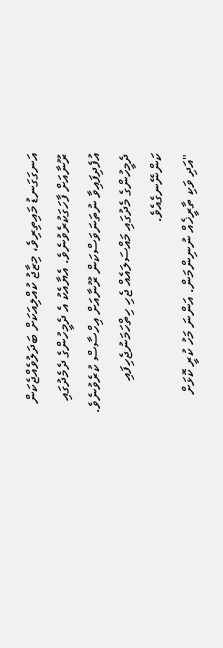އަނގަގަނޑު މައިތިރިވެ، މިޒާޖު ކުއްލިއަކަށް ބަދަލުވެއްޖެކަން ރޫނާއަށް ފާހަގަކުރެވުނެވެ. އެޔާއެކު އެ ދެމީހުންގެ ދެމެދުގައި އުފެދިފައިވާ ނުތަނަވަސްކަން ރޫނާއަށް އިހްސާސް ކުރެވުނެވެ. ދެމީހުންގެ މެދުގައި މައްސަލައެއް ޖެހި ހިތްހަމަނުޖެހިފައި ކަންނޭނގެއެވެ.
"އަދި ވަކި ތާރީޚެއް ނުނިންމަން. އަންނަ މަހު ކުރީ ކޮޅަށް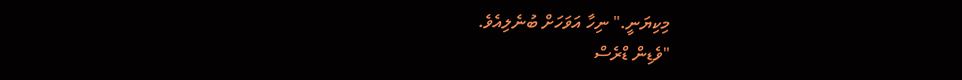މިކިޔަނީ." ނިހާ އަވަހަށް ބުނެލިއެވެ.
"ވެޑިން ޑްރެސް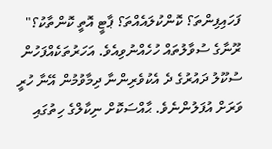ފަހައިފިންތަ؟ ކޮންކުލައެއްތަ؟ ޕާޓީ އޮތީ ކޮންތާކު؟" ރޫނާގެ ސުވާލުތައް ހުހެއްނުވިއެވެ. އަހަރުތަކެއްފަހުން ސުކޫލު ދައުރުގެ ދެ އެކުވެރިންނާ ދިމާވުމުން އޭނާ ހުރީ ވަރަށް އުފަލުންނެވެ. ޙާއްސަކޮށް ނިކާލްގެ ހިތުގައި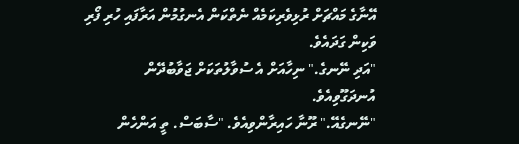އޭނާގެ މައްޗަށް ރުޅިވެރިކަމެއް ނެތްކަން އެނގުމުން އަރާފައި ހުރި ފޯރި ވަކިން ގަދައެވެ.
"އަދި ނޭނގެ." ނިހާއަށް އެ ސުވާލުތަކަށް ޖަވާބުދޭން އުނދަގޫވިއެވެ.
"ނޭނގެއޭ." ރޫނާ ހައިރާންވިއެވެ. "ސާބަސް. ތީ އަންހެން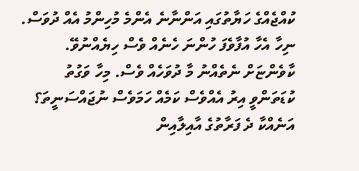ކުއްޖެއްގެ ހަޔާތުގައި އަންނާނެ އެންމެ މުހިންމު އެއް ދުވަސް. ނިހާ އެހާ އުފާވެފަ ހުންނަ ހެނެއް ވެސް ހިޔެއްނުވޭ. ކާވެންޏަށް ނެތެއްނު މާ ދުވަހެއް ވެސް. މިހާ ވަގުތު ކުޑަތަންވީ އިރު އެއްވެސް ކަމެއް ހަމަވެސް ނުޖައްސަނީތަ؟ އަނެއްކާ ދެ ފަރާތުގެ އާއިލާއިން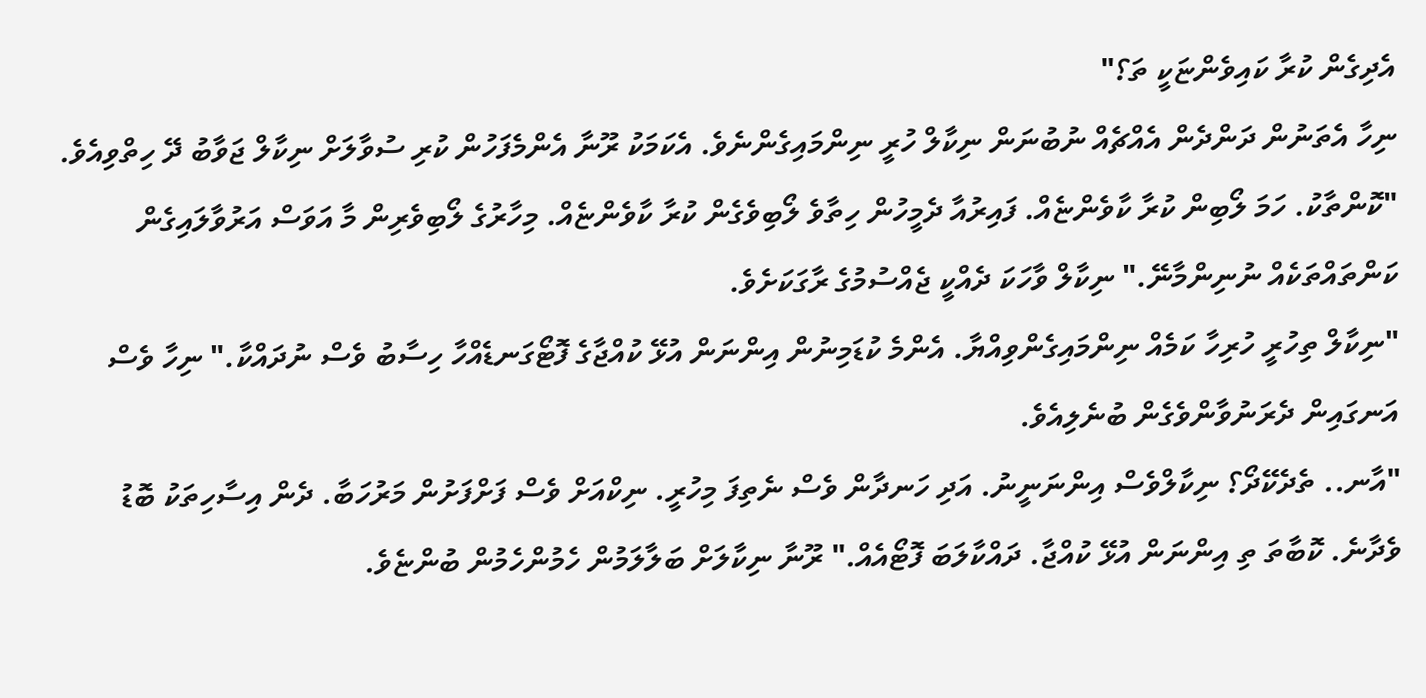އެދިގެން ކުރާ ކައިވެންޏަކީ ތަ؟"
ނިހާ އެތަނުން ދަންދެން އެއްޗެއް ނުބުނަން ނިކާލް ހުރީ ނިންމައިގެންނެވެ. އެކަމަކު ރޫނާ އެންމެފަހުން ކުރި ސުވާލަށް ނިކާލް ޖަވާބު ދޭ ހިތްވިއެވެ.
"ކޮންތާކު. ހަމަ ލޯބިން ކުރާ ކާވެންޏެއް. ފައިރުއާ ދެމީހުން ހިތާވެ ލޯބިވެގެން ކުރާ ކާވެންޏެއް. މިހާރުގެ ލޯބިވެރިން މާ އަވަސް އަރުވާލައިގެން ކަންތައްތަކެއް ނުނިންމާނޭ." ނިކާލް ވާހަކަ ދެއްކީ ޖެއްސުމުގެ ރާގަކަށެވެ.
"ނިކާލް ތިހުރީ ހުރިހާ ކަމެއް ނިންމައިގެންވިއްޔާ. އެންމެ ކުޑަމިނުން އިންނަން އުޅޭ ކުއްޖާގެ ފޮޓޯގަނޑެއްހާ ހިސާބު ވެސް ނުދައްކާ." ނިހާ ވެސް އަނގައިން ދެރަނުވާންވެގެން ބުނެލިއެވެ.
"އާނ.. ތެދެކޭދޯ؟ ނިކާލްވެސް އިންނަނީނު. އަދި ހަނދާން ވެސް ނެތިފަ މިހުރީ. ނިކްއަށް ވެސް ފަށްފަށުން މަރުހަބާ. ދެން އިސާހިތަކު ބޮޑު ވެދާނެ. ކޮބާތަ ތި އިންނަން އުޅޭ ކުއްޖާ. ދައްކާލަބަ ފޮޓޯއެއް." ރޫނާ ނިކާލަށް ބަލާލަމުން ހެމުންހެމުން ބުންޏެވެ.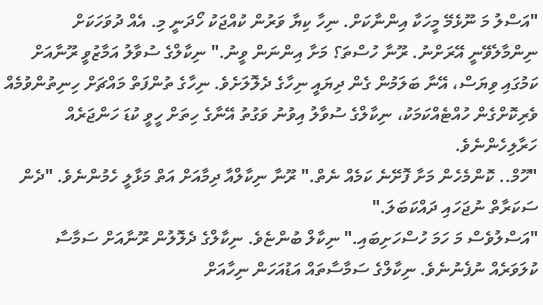"އަސްލު މަ ނޫޅެމޭ މީހަކާ އިންނާކަށް. ނިހާ ކިޔާ ވަރުން ކުއްޖަކު ހޯދަނީ މި. އެއް ދުވަހަކަށް ނިންމާލެވޭނީ އޭރަށްނު. ރޫނާ ހުސްތަ؟ މަށާ އިންނަން ވީނު." ނިކާލްގެ ސުވާލު އަމާޒުވީ ރޫނާއަށް ކަމުގައި ވިޔަސް، އޭނާ ބަލަމުން ގެން ދިޔައީ ނިހާގެ ދެލޮލަށެވެ. ނިހާގެ ތުންފަތް މައްޗަށް ހިނިތުންވުމެއް ވެރިކޮށްގެން ހުއްޓެއްކަމަކު، ނިކާލްގެ ސުވާލު އިވުނު ވަގުތު އޭނާގެ ހިތަށް ހީވީ ކުޑަ ހަންޖަރެއް ހަރާލިހެންނެވެ.
"ހޫމް.. ކޮންމެހެން މަށާ ފޮށޭނެ ކަމެއް ނެތް." ރޫނާ ނިކާލްއާ ދިމާއަށް އަތް މަޅާލީ ހެމުންނެވެ. "ދެން ސަކަރާތް ނުޖަހައި ދައްކަބަލަ."
"އަސްލުވެސް މަ ހަމަ ހުސްހަށިބައި." ނިކާލް ބުންޏެވެ. ނިކާލްގެ ދެލޮލުން ރޫނާއަށް ސަމާސާ ކުލަވަރެއް ނުފެނުނެވެ. ނިކާލްގެ ސަމާސާތައް އަޑުއަހަން ނިހާއަށް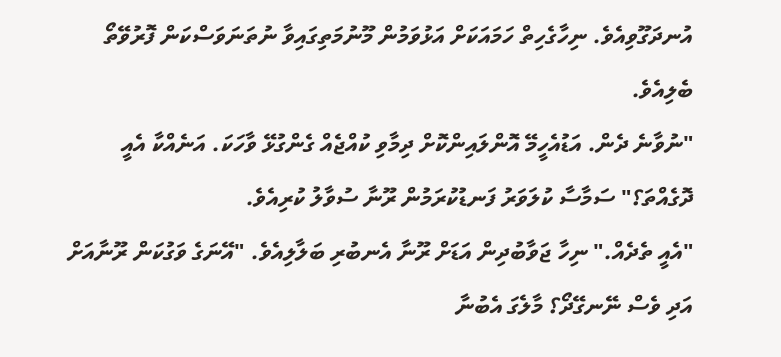އުނދަގޫވިއެވެ. ނިހާގެހިތް ހަމައަކަށް އަޅުވަމުން މޫނުމަތިގައިވާ ނުތަނަވަސްކަން ފޮރުވޭތޯ ބެލިއެވެ.
"ނުވާނެ ދެން. އަޑުއެހީމޭ އޮންލައިންކޮށް ދިމާވި ކުއްޖެއް ގެންގުޅޭ ވާހަކަ. އަނެއްކާ އެއީ ދޮގެއްތަ؟" ސަމާސާ ކުލަވަރު ފަނޑުކުރަމުން ރޫނާ ސުވާލު ކުރިއެވެ.
"އެއީ ތެދެއް." ނިހާ ޖަވާބުދިން އަޑަށް ރޫނާ އެނބުރި ބަލާލިއެވެ. "އޭނަގެ ވަގުކަން ރޫނާއަށް އަދި ވެސް ނޭނގޭދޯ؟ މާލެގަ އެބުނާ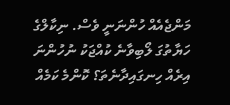މަންޖެއެއް ހުންނަނީ ވެސް. ނިކާލްގެ ހަޔާތުގަ ލޯބިވާނެ ކުއްޖަކު ނުހުންނަ އިރެއް ހިނގައިދާނެތަ؟ ކޮންމެ ކަމެއް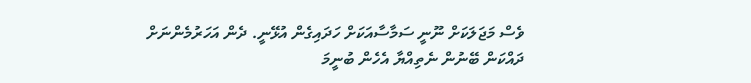ވެސް މަޖަލަކަށް ނޫނީ ސަމާސާއަކަށް ހަދައިގެން އުޅޭނީ. ދެން އަހަރުމެންނަށް ދައްކަން ބޭނުން ނެތިއްޔާ އެހެން ބުނީމަ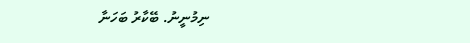ނިމުނީނު. ބޭކާރު ބަހަނާ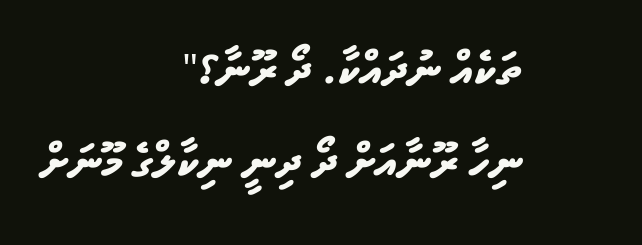ތަކެއް ނުދައްކާ. ދޯ ރޫނާ؟"
ނިހާ ރޫނާއަށް ދޯ ދިނީ ނިކާލްގެ މޫނަށް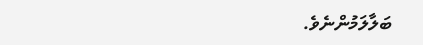ބަލާލަމުންނެވެ.